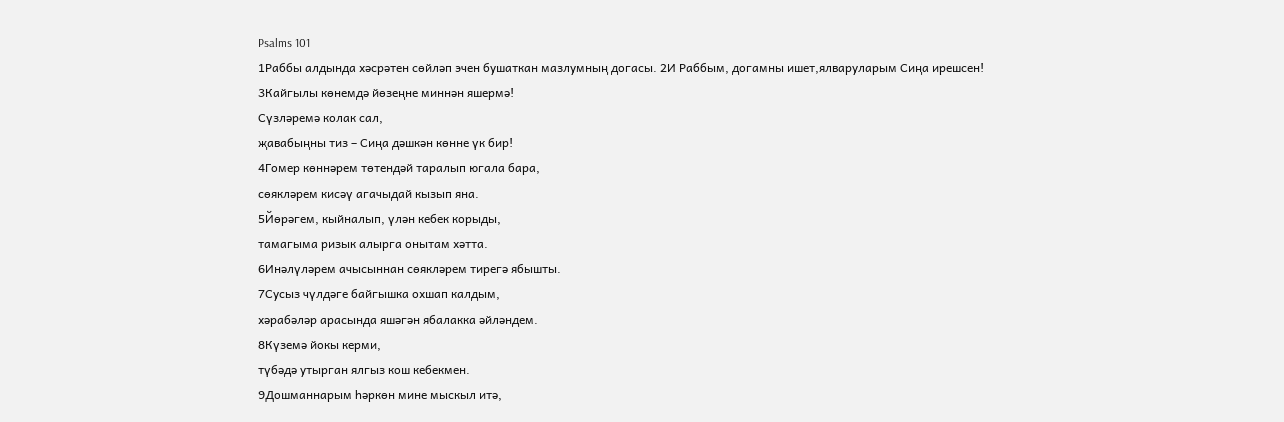Psalms 101
1Раббы алдында хәсрәтен сөйләп эчен бушаткан мазлумның догасы. 2И Раббым, догамны ишет,ялваруларым Сиңа ирешсен!
3Кайгылы көнемдә йөзеңне миннән яшермә!
Сүзләремә колак сал,
җавабыңны тиз – Сиңа дәшкән көнне үк бир!
4Гомер көннәрем төтендәй таралып югала бара,
сөякләрем кисәү агачыдай кызып яна.
5Йөрәгем, кыйналып, үлән кебек корыды,
тамагыма ризык алырга онытам хәтта.
6Инәлүләрем ачысыннан сөякләрем тирегә ябышты.
7Сусыз чүлдәге байгышка охшап калдым,
хәрабәләр арасында яшәгән ябалакка әйләндем.
8Күземә йокы керми,
түбәдә утырган ялгыз кош кебекмен.
9Дошманнарым һәркөн мине мыскыл итә,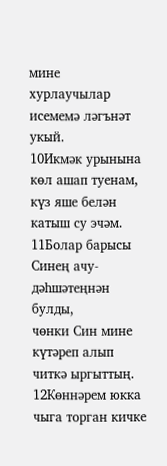мине хурлаучылар исемемә ләгънәт укый.
10Икмәк урынына көл ашап туенам,
күз яше белән катыш су эчәм.
11Болар барысы Синең ачу-дәһшәтеңнән булды,
чөнки Син мине күтәреп алып читкә ыргыттың.
12Көннәрем юкка чыга торган кичке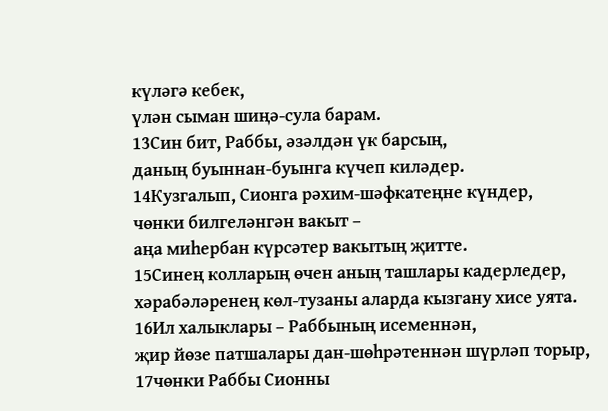күләгә кебек,
үлән сыман шиңә-сула барам.
13Син бит, Раббы, әзәлдән үк барсың,
даның буыннан-буынга күчеп киләдер.
14Кузгалып, Сионга рәхим-шәфкатеңне күндер,
чөнки билгеләнгән вакыт –
аңа миһербан күрсәтер вакытың җитте.
15Синең колларың өчен аның ташлары кадерледер,
хәрабәләренең көл-тузаны аларда кызгану хисе уята.
16Ил халыклары – Раббының исеменнән,
җир йөзе патшалары дан-шөһрәтеннән шүрләп торыр,
17чөнки Раббы Сионны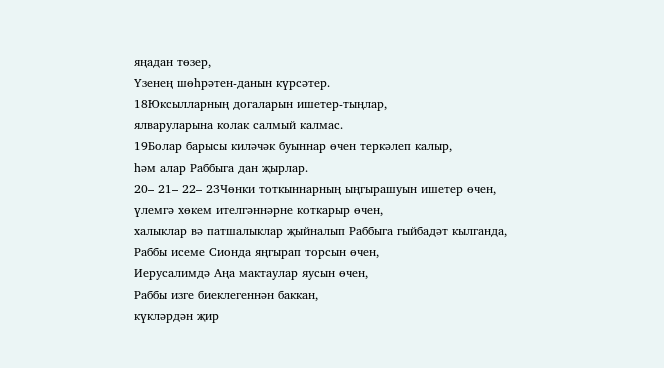яңадан төзер,
Үзенең шөһрәтен-данын күрсәтер.
18Юксылларның догаларын ишетер-тыңлар,
ялваруларына колак салмый калмас.
19Болар барысы киләчәк буыннар өчен теркәлеп калыр,
һәм алар Раббыга дан җырлар.
20– 21– 22– 23Чөнки тоткыннарның ыңгырашуын ишетер өчен,
үлемгә хөкем ителгәннәрне коткарыр өчен,
халыклар вә патшалыклар җыйналып Раббыга гыйбадәт кылганда,
Раббы исеме Сионда яңгырап торсын өчен,
Иерусалимдә Аңа мактаулар яусын өчен,
Раббы изге биеклегеннән баккан,
күкләрдән җир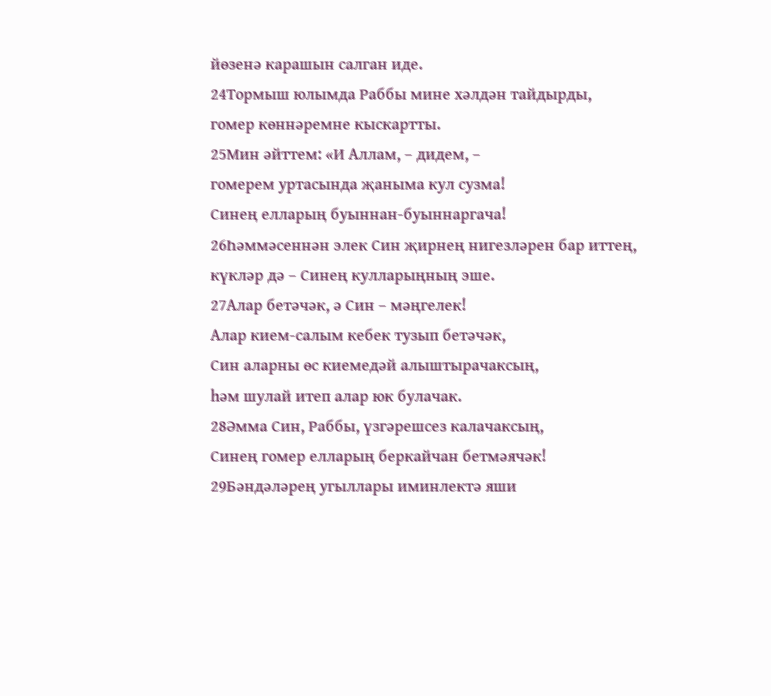йөзенә карашын салган иде.
24Тормыш юлымда Раббы мине хәлдән тайдырды,
гомер көннәремне кыскартты.
25Мин әйттем: «И Аллам, – дидем, –
гомерем уртасында җаныма кул сузма!
Синең елларың буыннан-буыннаргача!
26Һәммәсеннән элек Син җирнең нигезләрен бар иттең,
күкләр дә – Синең кулларыңның эше.
27Алар бетәчәк, ә Син – мәңгелек!
Алар кием-салым кебек тузып бетәчәк,
Син аларны өс киемедәй алыштырачаксың,
һәм шулай итеп алар юк булачак.
28Әмма Син, Раббы, үзгәрешсез калачаксың,
Синең гомер елларың беркайчан бетмәячәк!
29Бәндәләрең угыллары иминлектә яши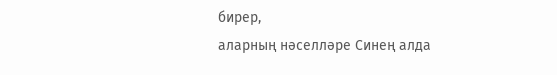бирер,
аларның нәселләре Синең алда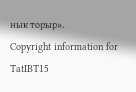нык торыр».
Copyright information for
TatIBT15